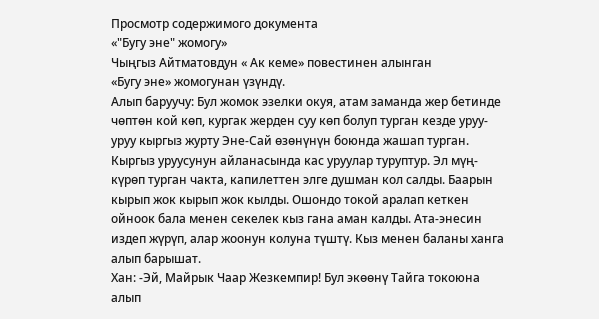Просмотр содержимого документа
«"Бугу эне" жомогу»
Чыңгыз Айтматовдун « Ак кеме» повестинен алынган
«Бугу эне» жомогунан үзүндү.
Алып баруучу: Бул жомок эзелки окуя, атам заманда жер бетинде чөптөн кой көп, кургак жерден суу көп болуп турган кезде уруу-уруу кыргыз журту Эне-Сай өзөнүнүн боюнда жашап турган.
Кыргыз уруусунун айланасында кас уруулар туруптур. Эл мүң-күрөп турган чакта, капилеттен элге душман кол салды. Баарын кырып жок кырып жок кылды. Ошондо токой аралап кеткен ойноок бала менен секелек кыз гана аман калды. Ата-энесин издеп жүрүп, алар жоонун колуна түштү. Кыз менен баланы ханга алып барышат.
Хан: -Эй, Майрык Чаар Жезкемпир! Бул экөөнү Тайга токоюна алып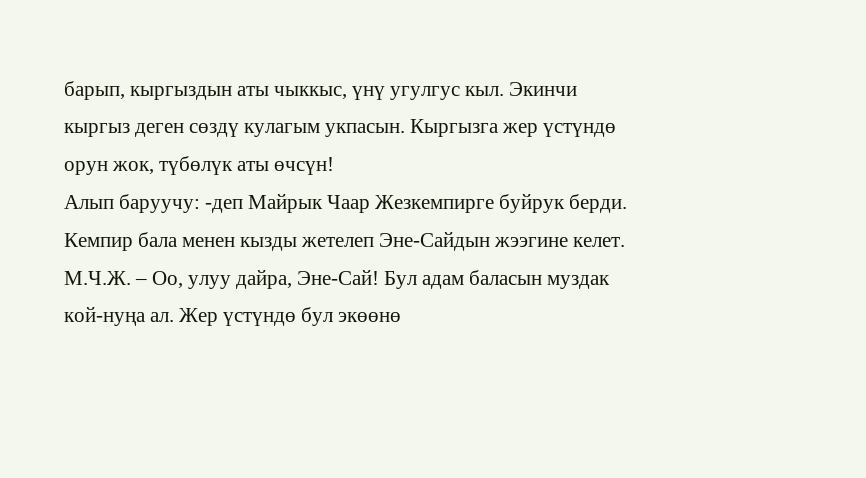барып, кыргыздын аты чыккыс, үнү угулгус кыл. Экинчи кыргыз деген сөздү кулагым укпасын. Кыргызга жер үстүндө орун жок, түбөлүк аты өчсүн!
Алып баруучу: -деп Майрык Чаар Жезкемпирге буйрук берди. Кемпир бала менен кызды жетелеп Эне-Сайдын жээгине келет.
М.Ч.Ж. – Оо, улуу дайра, Эне-Сай! Бул адам баласын муздак кой-нуңа ал. Жер үстүндө бул экөөнө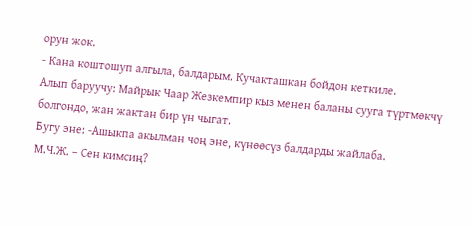орун жок.
- Кана коштошуп алгыла, балдарым. Кучакташкан бойдон кеткиле.
Алып баруучу: Майрык Чаар Жезкемпир кыз менен баланы сууга түртмөкчү болгондо, жан жактан бир үн чыгат.
Бугу эне: -Ашыкпа акылман чоң эне, күнөөсүз балдарды жайлаба.
М.Ч.Ж. – Сен кимсиң?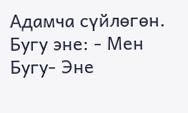Адамча сүйлөгөн.
Бугу эне: - Мен Бугу- Эне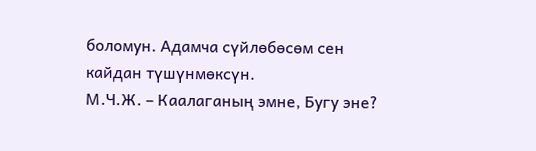боломун. Адамча сүйлөбөсөм сен кайдан түшүнмөксүн.
М.Ч.Ж. – Каалаганың эмне, Бугу эне?